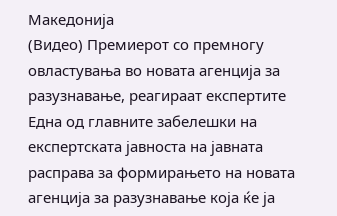Македонија
(Видео) Премиерот со премногу овластувања во новата агенција за разузнавање, реагираат експертите
Една од главните забелешки на експертската јавноста на јавната расправа за формирањето на новата агенција за разузнавање која ќе ја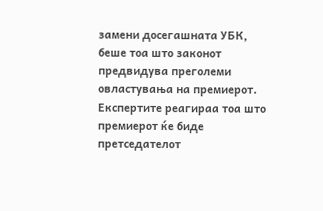замени досегашната УБК, беше тоа што законот предвидува преголеми овластувања на премиерот. Експертите реагираа тоа што премиерот ќе биде претседателот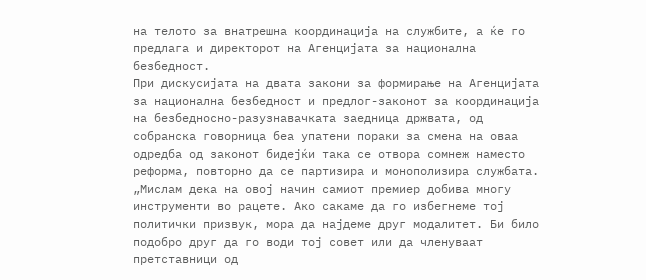на телото за внатрешна координација на службите, а ќе го предлага и директорот на Агенцијата за национална безбедност.
При дискусијата на двата закони за формирање на Агенцијата за национална безбедност и предлог-законот за координација на безбедносно-разузнавачката заедница држвата, од собранска говорница беа упатени пораки за смена на оваа одредба од законот бидејќи така се отвора сомнеж наместо реформа, повторно да се партизира и монополизира службата.
„Мислам дека на овој начин самиот премиер добива многу инструменти во рацете. Ако сакаме да го избегнеме тој политички призвук, мора да најдеме друг модалитет. Би било подобро друг да го води тој совет или да членуваат претставници од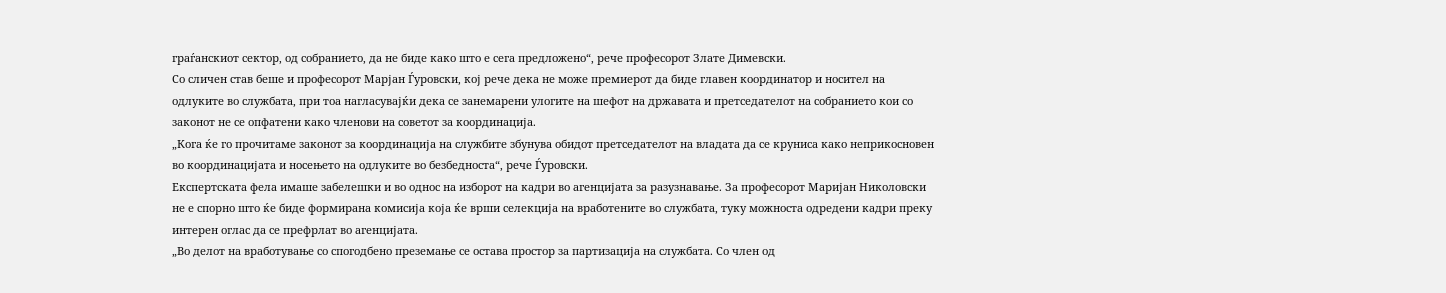граѓанскиот сектор, од собранието, да не биде како што е сега предложено“, рече професорот Злате Димевски.
Со сличен став беше и професорот Марјан Ѓуровски, кој рече дека не може премиерот да биде главен координатор и носител на одлуките во службата, при тоа нагласувајќи дека се занемарени улогите на шефот на државата и претседателот на собранието кои со законот не се опфатени како членови на советот за координација.
„Кога ќе го прочитаме законот за координација на службите збунува обидот претседателот на владата да се круниса како неприкосновен во координацијата и носењето на одлуките во безбедноста“, рече Ѓуровски.
Експертската фела имаше забелешки и во однос на изборот на кадри во агенцијата за разузнавање. За професорот Маријан Николовски не е спорно што ќе биде формирана комисија која ќе врши селекција на вработените во службата, туку можноста одредени кадри преку интерен оглас да се префрлат во агенцијата.
„Во делот на вработување со спогодбено преземање се остава простор за партизација на службата. Со член од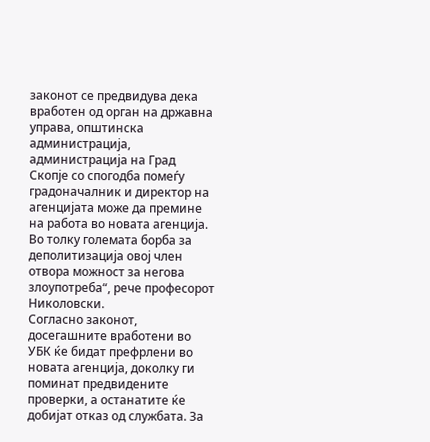законот се предвидува дека вработен од орган на државна управа, општинска администрација, администрација на Град Скопје со спогодба помеѓу градоначалник и директор на агенцијата може да премине на работа во новата агенција. Во толку големата борба за деполитизација овој член отвора можност за негова злоупотреба“, рече професорот Николовски.
Согласно законот, досегашните вработени во УБК ќе бидат префрлени во новата агенција, доколку ги поминат предвидените проверки, а останатите ќе добијат отказ од службата. За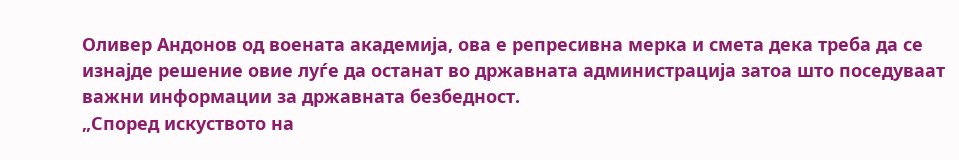Оливер Андонов од воената академија, ова е репресивна мерка и смета дека треба да се изнајде решение овие луѓе да останат во државната администрација затоа што поседуваат важни информации за државната безбедност.
„Според искуството на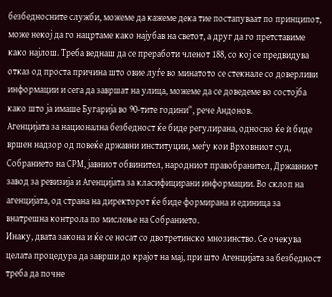безбедносните служби, можеме да кажеме дека тие постапуваат по принципот, може некој да го нацртаме како најубав на светот, а друг да го претставиме како најлош. Треба веднаш да се преработи членот 188, со кој се предвидува отказ од проста причина што овие луѓе во минатото се стекнале со доверливи информации и сега да завршат на улица, можеме да се доведеме во состојба како што ја имаше Бугарија во 90-тите години“, рече Андонов.
Агенцијата за национална безбедност ќе биде регулирана, односно ќе ѝ биде вршен надзор од повеќе државни институции, меѓу кои Врховниот суд, Собранието на СРМ, јавниот обвинител, народниот правобранител, Државниот завод за ревизија и Агенцијата за класифицирани информации. Во склоп на агенцијата, од страна на директорот ќе биде формирана и единица за внатрешна контрола по мислење на Собранието.
Инаку, двата закона и ќе се носат со двотретинско мнозинство. Се очекува целата процедура да заврши до крајот на мај, при што Агенцијата за безбедност треба да почне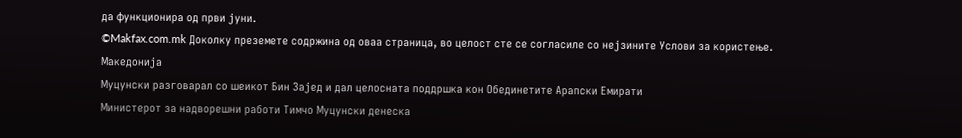да функционира од први јуни.
©Makfax.com.mk Доколку преземете содржина од оваа страница, во целост сте се согласиле со нејзините Услови за користење.
Македонија
Муцунски разговарал со шеикот Бин Зајед и дал целосната поддршка кон Обединетите Арапски Емирати
Министерот за надворешни работи Тимчо Муцунски денеска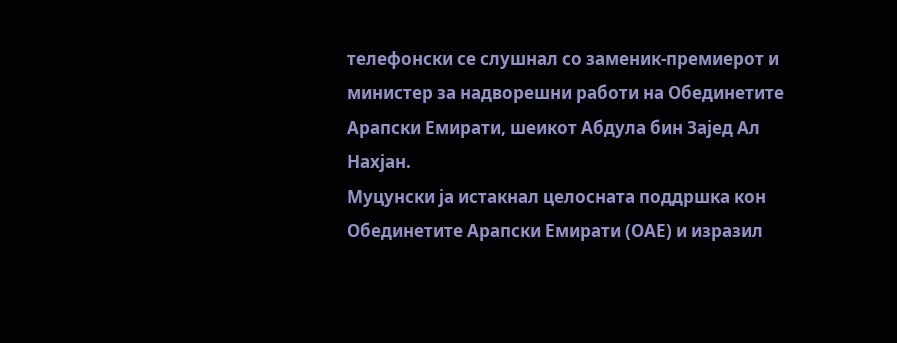телефонски се слушнал со заменик-премиерот и министер за надворешни работи на Обединетите Арапски Емирати, шеикот Абдула бин Зајед Ал Нахјан.
Муцунски ја истакнал целосната поддршка кон Обединетите Арапски Емирати (ОАЕ) и изразил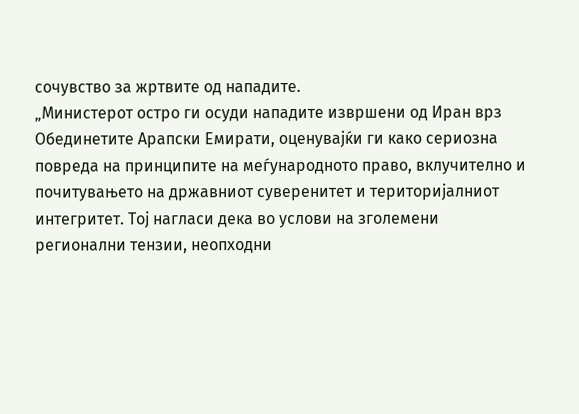сочувство за жртвите од нападите.
„Министерот остро ги осуди нападите извршени од Иран врз Обединетите Арапски Емирати, оценувајќи ги како сериозна повреда на принципите на меѓународното право, вклучително и почитувањето на државниот суверенитет и територијалниот интегритет. Тој нагласи дека во услови на зголемени регионални тензии, неопходни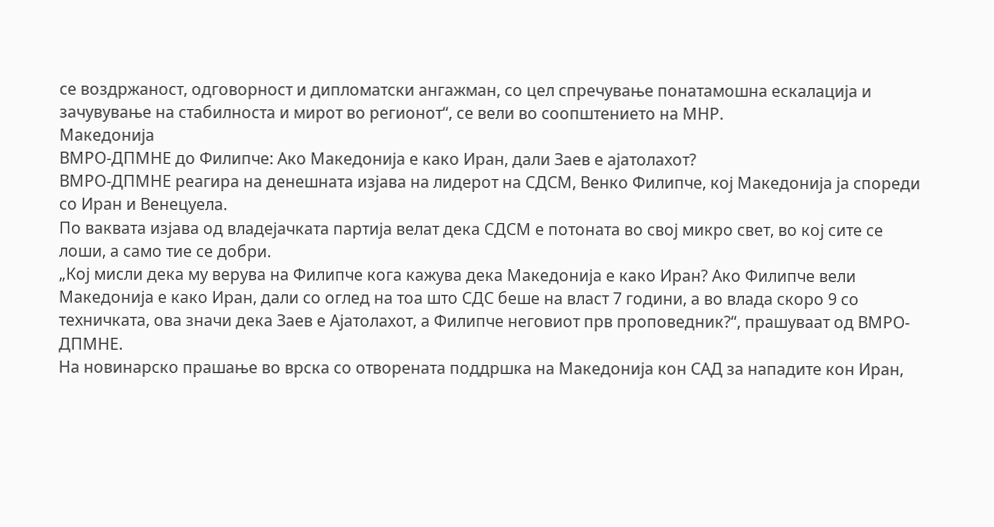се воздржаност, одговорност и дипломатски ангажман, со цел спречување понатамошна ескалација и зачувување на стабилноста и мирот во регионот“, се вели во соопштението на МНР.
Македонија
ВМРО-ДПМНЕ до Филипче: Ако Македонија е како Иран, дали Заев е ајатолахот?
ВМРО-ДПМНЕ реагира на денешната изјава на лидерот на СДСМ, Венко Филипче, кој Македонија ја спореди со Иран и Венецуела.
По ваквата изјава од владејачката партија велат дека СДСМ е потоната во свој микро свет, во кој сите се лоши, а само тие се добри.
„Кој мисли дека му верува на Филипче кога кажува дека Македонија е како Иран? Ако Филипче вели Македонија е како Иран, дали со оглед на тоа што СДС беше на власт 7 години, а во влада скоро 9 со техничката, ова значи дека Заев е Ајатолахот, а Филипче неговиот прв проповедник?“, прашуваат од ВМРО-ДПМНЕ.
На новинарско прашање во врска со отворената поддршка на Македонија кон САД за нападите кон Иран,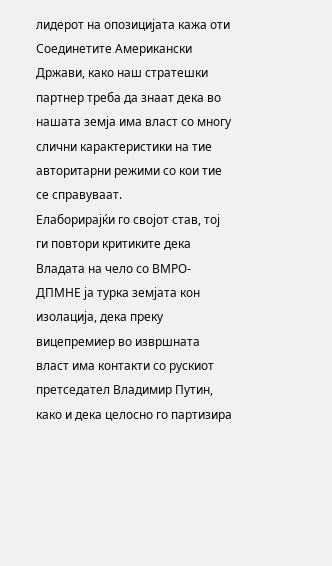лидерот на опозицијата кажа оти Соединетите Американски Држави, како наш стратешки партнер треба да знаат дека во нашата земја има власт со многу слични карактеристики на тие авторитарни режими со кои тие се справуваат.
Елаборирајќи го својот став, тој ги повтори критиките дека Владата на чело со ВМРО-ДПМНЕ ја турка земјата кон изолација, дека преку вицепремиер во извршната власт има контакти со рускиот претседател Владимир Путин, како и дека целосно го партизира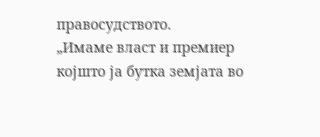правосудството.
„Имаме власт и премиер којшто ја бутка земјата во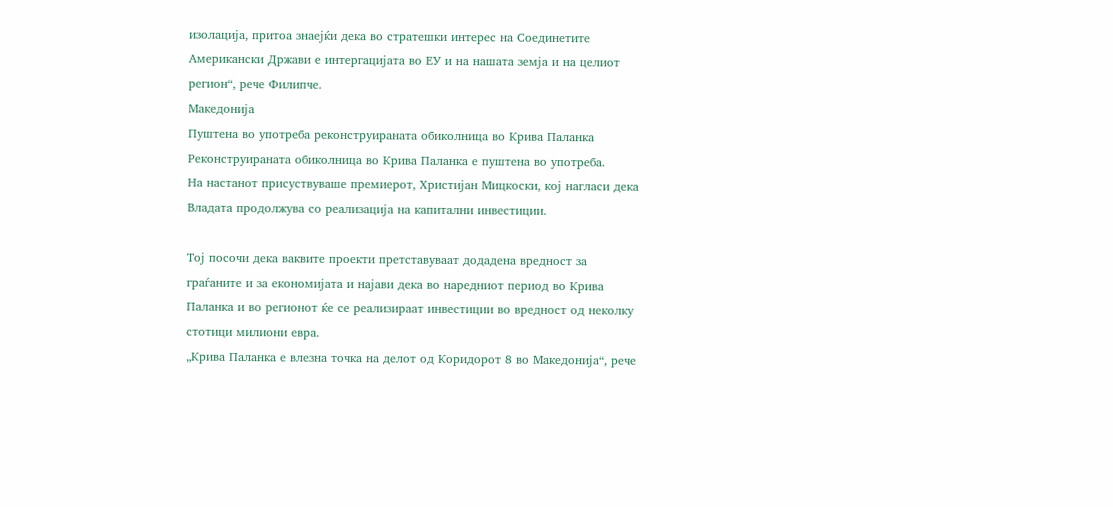изолација, притоа знаејќи дека во стратешки интерес на Соединетите Американски Држави е интергацијата во ЕУ и на нашата земја и на целиот регион“, рече Филипче.
Македонија
Пуштена во употреба реконструираната обиколница во Крива Паланка
Реконструираната обиколница во Крива Паланка е пуштена во употреба.
На настанот присуствуваше премиерот, Христијан Мицкоски, кој нагласи дека Владата продолжува со реализација на капитални инвестиции.

Тој посочи дека ваквите проекти претставуваат додадена вредност за граѓаните и за економијата и најави дека во наредниот период во Крива Паланка и во регионот ќе се реализираат инвестиции во вредност од неколку стотици милиони евра.
„Крива Паланка е влезна точка на делот од Коридорот 8 во Македонија“, рече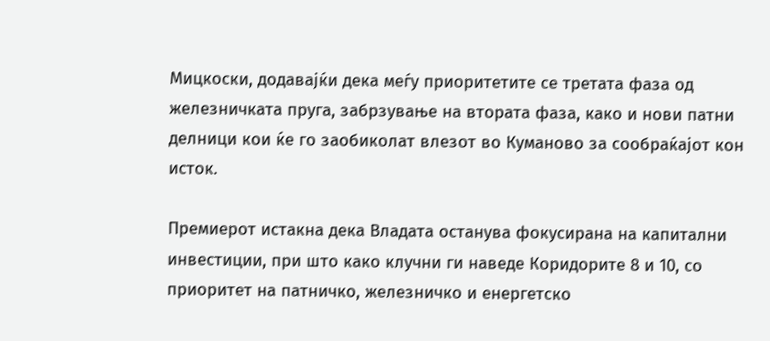Мицкоски, додавајќи дека меѓу приоритетите се третата фаза од железничката пруга, забрзување на втората фаза, како и нови патни делници кои ќе го заобиколат влезот во Куманово за сообраќајот кон исток.

Премиерот истакна дека Владата останува фокусирана на капитални инвестиции, при што како клучни ги наведе Коридорите 8 и 10, со приоритет на патничко, железничко и енергетско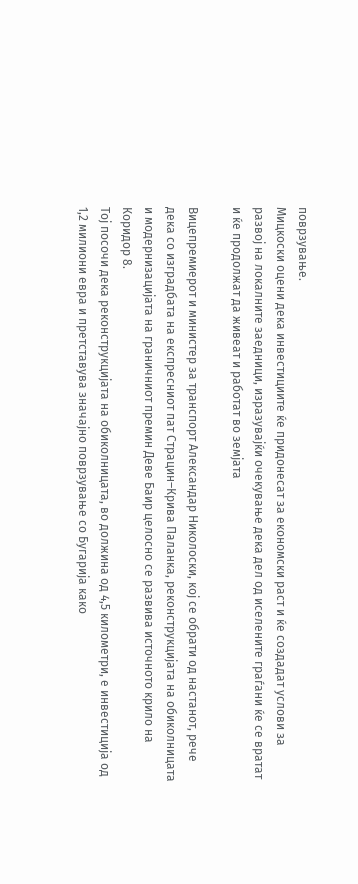поврзување.
Мицкоски оцени дека инвестициите ќе придонесат за економски раст и ќе создадат услови за развој на локалните заедници, изразувајќи очекување дека дел од иселените граѓани ќе се вратат и ќе продолжат да живеат и работат во земјата

Вицепремиерот и министер за транспорт Александар Николоски, кој се обрати од настанот, рече дека со изградбата на експресниот пат Страцин–Крива Паланка, реконструкцијата на обиколницата и модернизацијата на граничниот премин Деве Баир целосно се развива источното крило на Коридор 8.
Тој посочи дека реконструкцијата на обиколницата, во должина од 4,5 километри, е инвестиција од 1,2 милиони евра и претставува значајно поврзување со Бугарија како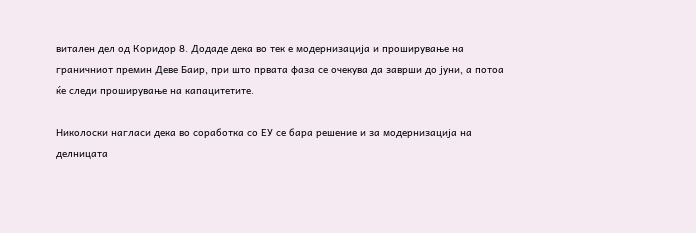витален дел од Коридор 8. Додаде дека во тек е модернизација и проширување на граничниот премин Деве Баир, при што првата фаза се очекува да заврши до јуни, а потоа ќе следи проширување на капацитетите.

Николоски нагласи дека во соработка со ЕУ се бара решение и за модернизација на делницата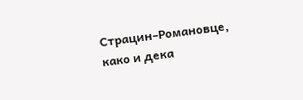Страцин–Романовце, како и дека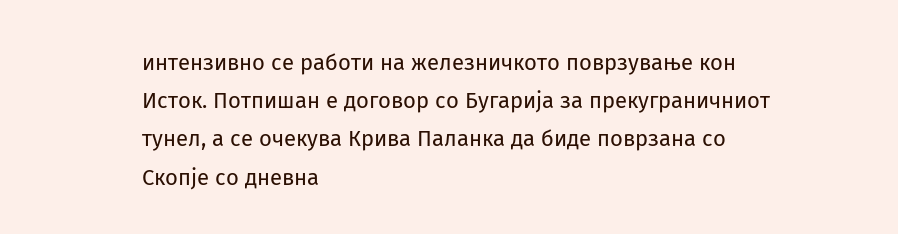интензивно се работи на железничкото поврзување кон Исток. Потпишан е договор со Бугарија за прекуграничниот тунел, а се очекува Крива Паланка да биде поврзана со Скопје со дневна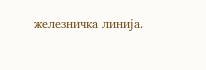железничка линија.